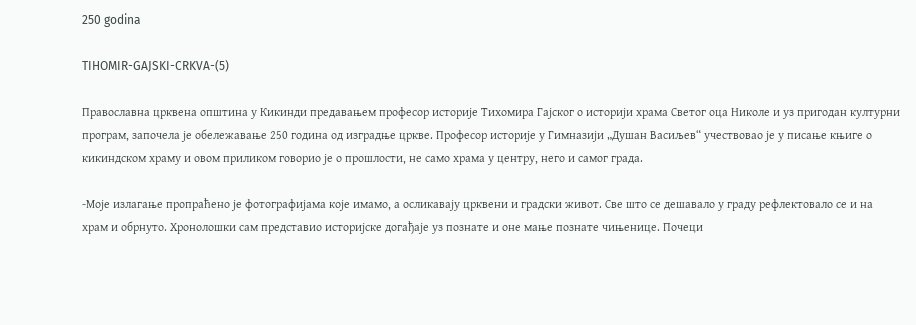250 godina

TIHOMIR-GAJSKI-CRKVA-(5)

Православна црквена општина у Кикинди предавањем професор историје Тихомира Гајског о историји храма Светог оца Николе и уз пригодан културни програм, започела је обележавање 250 година од изградње цркве. Професор историје у Гимназији „Душан Васиљев“ учествовао је у писање књиге о кикиндском храму и овом приликом говорио је о прошлости, не само храма у центру, него и самог града.

-Моје излагање пропраћено је фотографијама које имамо, а осликавају црквени и градски живот. Све што се дешавало у граду рефлектовало се и на храм и обрнуто. Хронолошки сам представио историјске догађаје уз познате и оне мање познате чињенице. Почеци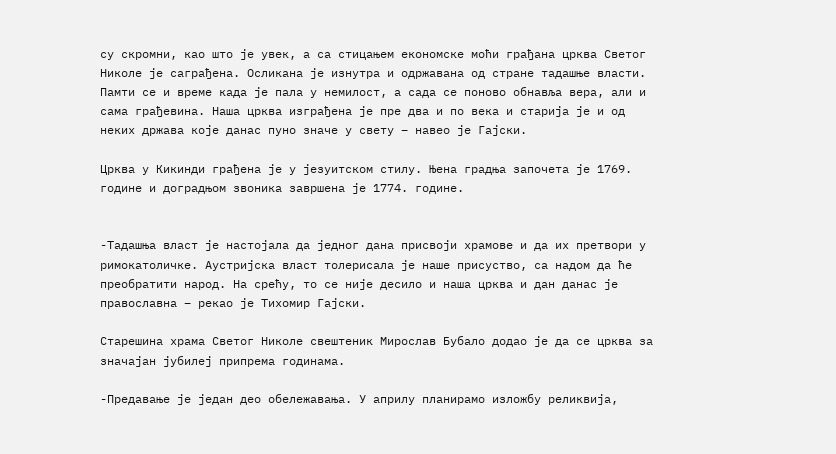су скромни, као што је увек, а са стицањем економске моћи грађана црква Светог Николе је саграђена. Осликана је изнутра и одржавана од стране тадашње власти. Памти се и време када је пала у немилост, а сада се поново обнавља вера, али и сама грађевина. Наша црква изграђена је пре два и по века и старија је и од неких држава које данас пуно значе у свету – навео је Гајски.

Црква у Кикинди грађена је у језуитском стилу. Њена градња започета је 1769. године и доградњом звоника завршена је 1774. године.


-Тадашња власт је настојала да једног дана присвоји храмове и да их претвори у римокатоличке. Аустријска власт толерисала је наше присуство, са надом да ће преобратити народ. На срећу, то се није десило и наша црква и дан данас је православна – рекао је Тихомир Гајски.

Старешина храма Светог Николе свештеник Мирослав Бубало додао је да се црква за значајан јубилеј припрема годинама.

-Предавање је један део обележавања. У априлу планирамо изложбу реликвија,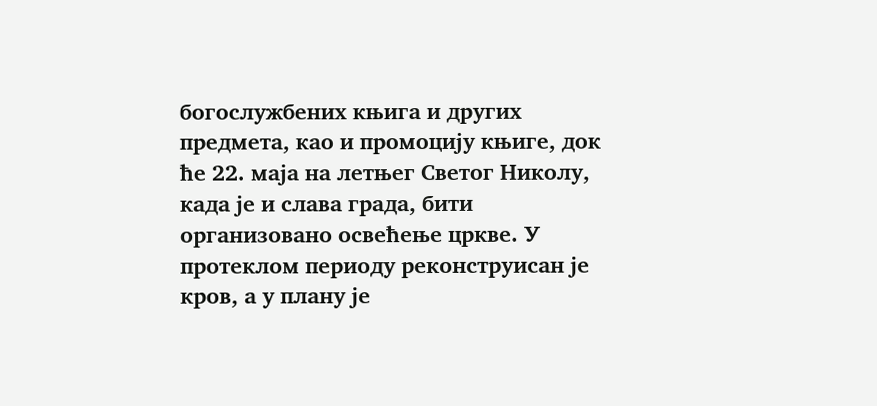богослужбених књига и других предмета, као и промоцију књиге, док ће 22. маја на летњег Светог Николу, када је и слава града, бити организовано освећење цркве. У протеклом периоду реконструисан је кров, а у плану је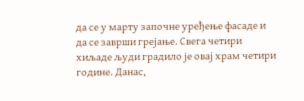да се у марту започне уређење фасаде и да се заврши грејање. Свега четири хиљаде људи градило је овај храм четири године. Данас,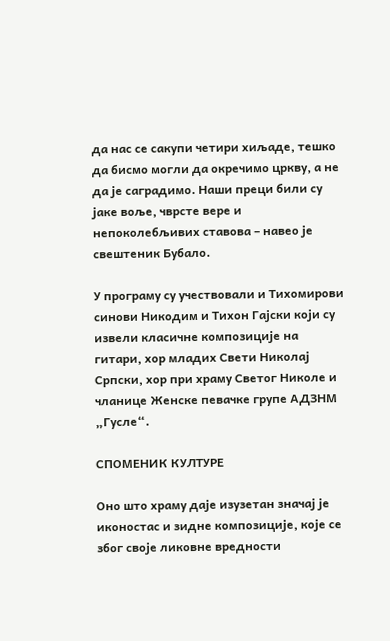да нас се сакупи четири хиљаде, тешко да бисмо могли да окречимо цркву, а не да је саградимо. Наши преци били су јаке воље, чврсте вере и непоколебљивих ставова – навео је свештеник Бубало.

У програму су учествовали и Тихомирови синови Никодим и Тихон Гајски који су извели класичне композиције на гитари, хор младих Свети Николај Српски, хор при храму Светог Николе и чланице Женске певачке групе АДЗНМ „Гусле“.

СПОМЕНИК КУЛТУРЕ

Оно што храму даје изузетан значај је иконостас и зидне композиције, које се због своје ликовне вредности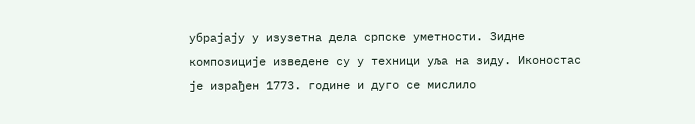убрајају у изузетна дела српске уметности. Зидне композиције изведене су у техници уља на зиду. Иконостас је израђен 1773. године и дуго се мислило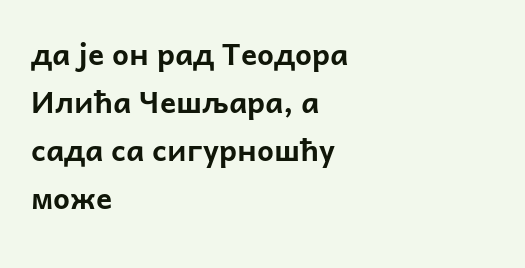да је он рад Теодора Илића Чешљара, а сада са сигурношћу може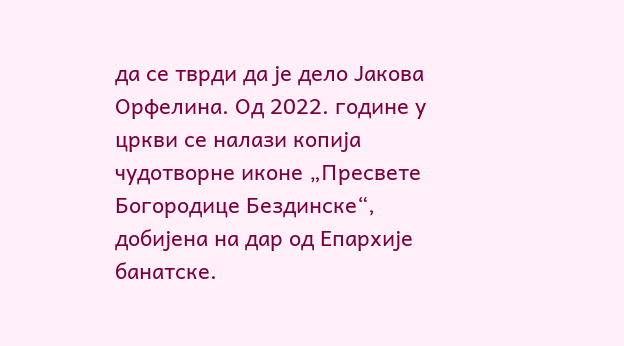да се тврди да је дело Јакова Орфелина. Од 2022. године у цркви се налази копија чудотворне иконе „Пресвете Богородице Бездинске“, добијена на дар од Епархије банатске.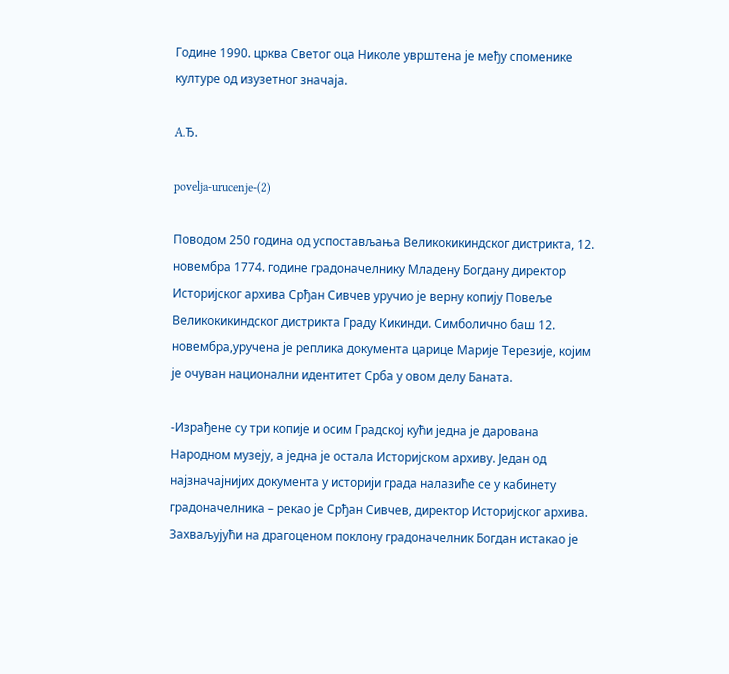Године 1990. црква Светог оца Николе уврштена је међу споменике културе од изузетног значаја.

A.Ђ.

povelja-urucenje-(2)

Поводом 250 година од успостављања Великокикиндског дистрикта, 12. новембра 1774. године градоначелнику Младену Богдану директор Историјског архива Срђан Сивчев уручио је верну копију Повеље Великокикиндског дистрикта Граду Кикинди. Симболично баш 12. новембра,уручена је реплика документа царице Марије Терезије, којим је очуван национални идентитет Срба у овом делу Баната.

-Израђене су три копије и осим Градској кући једна је дарована Народном музеју, а једна је остала Историјском архиву. Један од најзначајнијих документа у историји града налазиће се у кабинету градоначелника – рекао је Срђан Сивчев, директор Историјског архива.
Захваљујући на драгоценом поклону градоначелник Богдан истакао је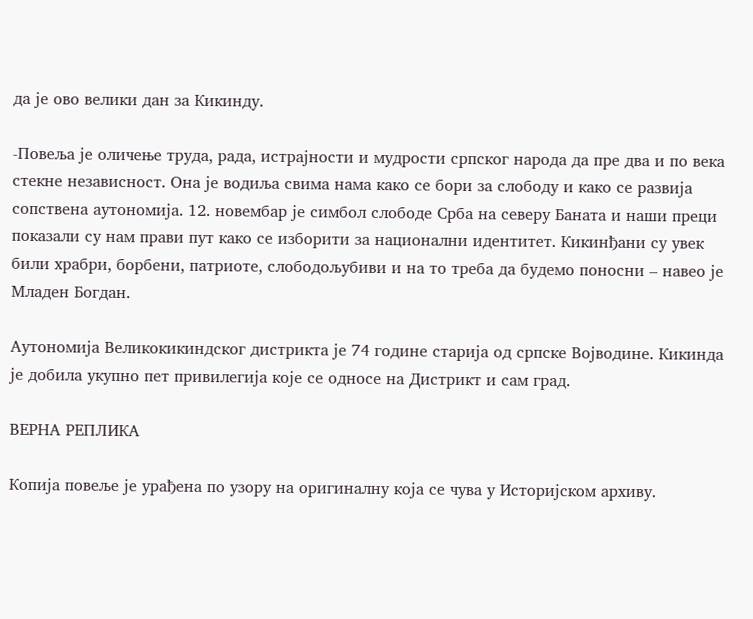да је ово велики дан за Кикинду.

-Повеља је оличење труда, рада, истрајности и мудрости српског народа да пре два и по века стекне независност. Она је водиља свима нама како се бори за слободу и како се развија сопствена аутономија. 12. новембар је симбол слободе Срба на северу Баната и наши преци показали су нам прави пут како се изборити за национални идентитет. Кикинђани су увек били храбри, борбени, патриоте, слободољубиви и на то треба да будемо поносни – навео је Младен Богдан.

Аутономија Великокикиндског дистрикта је 74 године старија од српске Војводине. Кикинда је добила укупно пет привилегија које се односе на Дистрикт и сам град.

ВЕРНА РЕПЛИКА

Копија повеље је урађена по узору на оригиналну која се чува у Историјском архиву.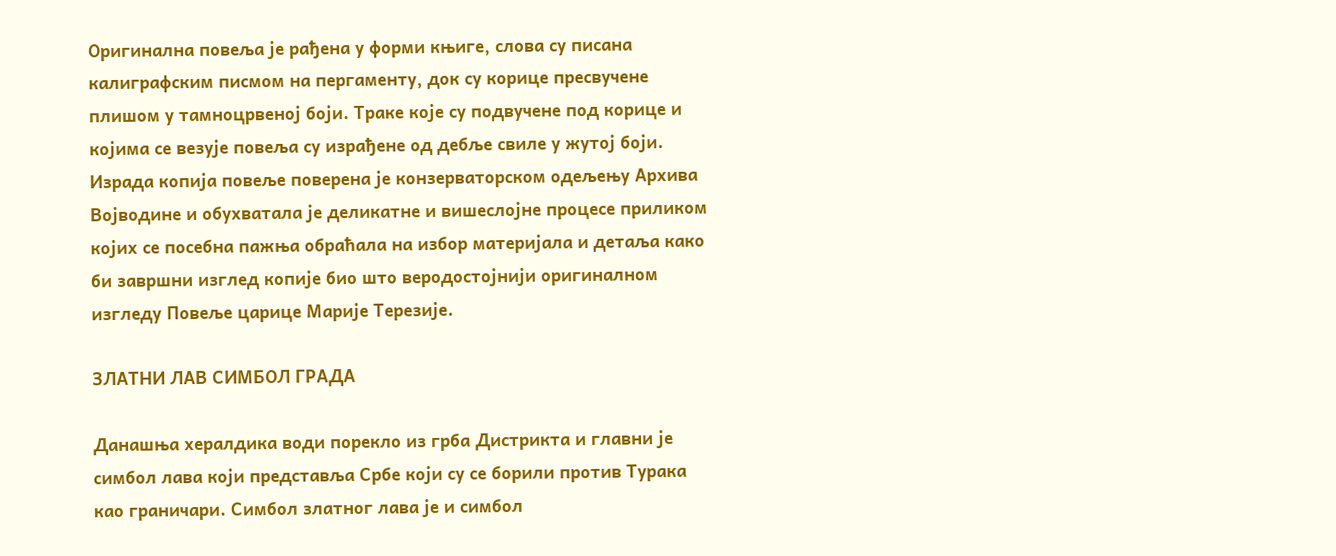Оригинална повеља је рађена у форми књиге, слова су писана калиграфским писмом на пергаменту, док су корице пресвучене плишом у тамноцрвеној боји. Траке које су подвучене под корице и којима се везује повеља су израђене од дебље свиле у жутој боји.
Израда копија повеље поверена је конзерваторском одељењу Архива Војводине и обухватала је деликатне и вишеслојне процесе приликом којих се посебна пажња обраћала на избор материјала и детаља како би завршни изглед копије био што веродостојнији оригиналном изгледу Повеље царице Марије Терезије.

ЗЛАТНИ ЛАВ СИМБОЛ ГРАДА

Данашња хералдика води порекло из грба Дистрикта и главни је симбол лава који представља Србе који су се борили против Турака као граничари. Симбол златног лава је и симбол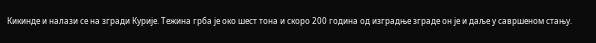Кикинде и налази се на згради Курије. Тежина грба је око шест тона и скоро 200 година од изградње зграде он је и даље у савршеном стању.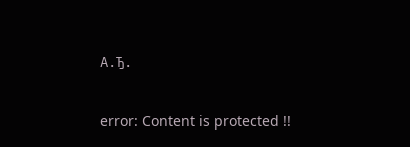А.Ђ.

error: Content is protected !!